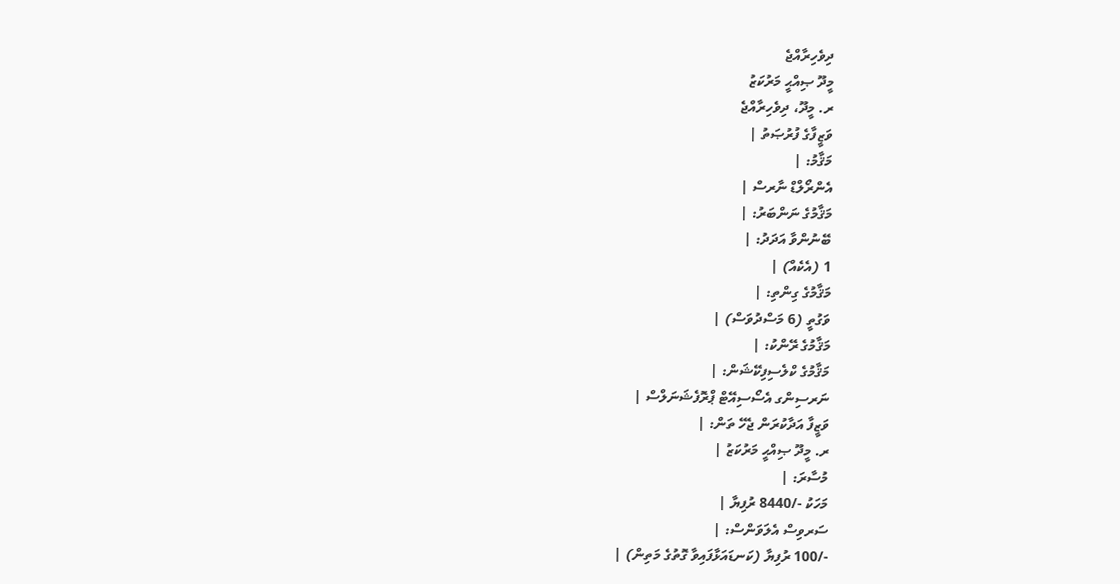ދިވެހިރާއްޖެ
މީދޫ ޞިއްޙީ މަރުކަޒު
ރ. މީދޫ، ދިވެހިރާއްޖެ
ވަޒީފާގެ ފުރުޞަތު |
މަޤާމު: |
އެންރޯލްޑް ނާރސް |
މަޤާމުގެ ނަންބަރު: |
ބޭނުންވާ އަދަދު: |
1 (އެކެއް) |
މަޤާމުގެ ގިންތި: |
ވަގުތީ (6 މަސްދުވަސް) |
މަޤާމުގެ ރޭންކު: |
މަޤާމުގެ ކްލެސިފިކޭޝަން: |
ނަރސިންގ އެސޯސިއޭޓް ޕްރޮފެޝަނަލްސް |
ވަޒީފާ އަދާކުރަން ޖެހޭ ތަން: |
ރ. މީދޫ ޞިއްޙީ މަރުކަޒު |
މުސާރަ: |
މަހަކު -/8440 ރުފިޔާ |
ސަރވިސް އެލަވަންސް: |
-/100 ރުފިޔާ (ކަނޑައަޅާފައިވާ ގޮތުގެ މަތިން) |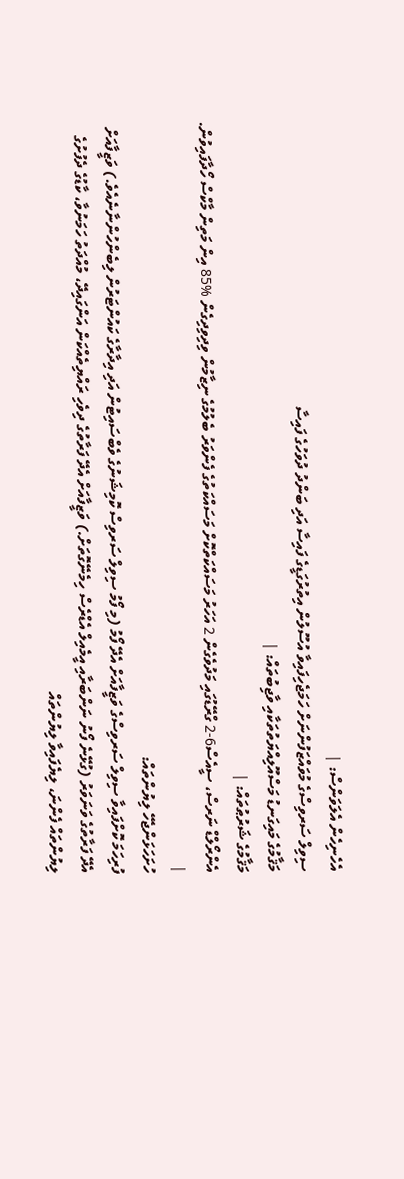އެހެނިހެން އެލަވަންސް: |
ސިވިލް ސަރވިސްގެ މުވައްޒަފުންނަށް ހަމަޖެހިފައިވާ އުސޫލުން އިތުރުގަޑީގެ ފައިސާ އަދި ބަންދު ދުވަހުގެ ފައިސާ
މަޤާމުގެ މައިގަނޑު މަސްއޫލިއްޔަތުތަކާއި ވާޖިބުތައް: |
މަޤާމުގެ ޝަރުޠުތައް: |
އެންރޯލްޑް ނަރސް، ސީއެސް6-2 ގްރޭޑުގައި މަދުވެގެން 2 އަހަރު މަސައްކަތްކޮށް މަސައްކަތުގެ ފެންވަރު ބެލުމުގެ ނިޒާމުން ވިދިވިދިގެން %85 އިން މަތިން މާކްސް ހޯދާފައިވުން. |
ހުށަހަޅަންޖެހޭ ލިޔުންތައް:
ފުރިހަމަ ކޮށްފައިވާ ސިވިލް ސަރވިސްގެ ވަޒީފާއަށް އެދޭ ފޯމު (މި ފޯމު ސިވިލް ސަރވިސް ކޮމިޝަނުގެ ވެބްސައިޓުން އަދި އިދާރާގެ ކައުންޓަރުން ލިބެންހުންނާނެއެވެ.) ވަޒީފާއަށް އެދޭ ފަރާތުގެ ވަނަވަރު (ގުޅޭނެ ފޯނު ނަންބަރާއި އީމެއިލް އެޑްރެސް ހިމެނޭގޮތަށް.) ވަޒީފާއަށް އެދޭ ފަރާތުގެ ދިވެހި ރައްޔިތެއްކަން އަންގައިދޭ، މުއްދަތު ހަމަނުވާ، ކާޑުގެ ދެފުށުގެ ލިޔުންތައް ފެންނަ، ލިޔެފައިވާ ލިޔުންތައް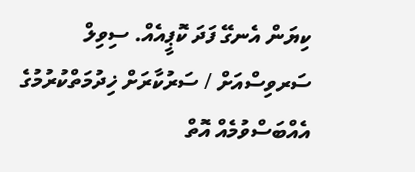ކިޔަން އެނގޭ ފަދަ ކޮޕީއެއް. ސިވިލް ސަރވިސްއަށް / ސަރުކާރަށް ޚިދުމަތްކުރުމުގެ އެއްބަސްވުމެއް އޮތް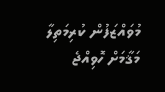މުވައްޒަފުން ކުރިމަތިލާ މަޤާމަށް ހޮވިއްޖެ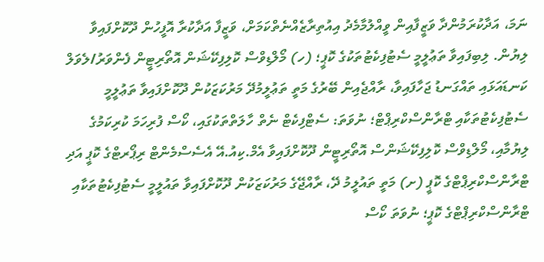ނަމަ، އަދާކުރަމުންދާ ވަޒީފާއިން ވީއްލުމާމެދު އިއުތިރާޒެއްނެތްކަމަށް، ވަޒީފާ އަދާކުރާ އޮފީހުން ދޫކޮށްފައިވާ ލިޔުން. ލިބިފައިވާ ތަޢުލީމީ ސެޓުފިކެޓުތަކުގެ ކޮޕީ؛ (ހ) މޯލްޑިވްސް ކޮލިފިކޭޝަން އޮތޯރިޓީން ފެންވަރު/ލެވަލް ކަނޑައަޅައި ތައްގަނޑު ޖަހާފައިވާ، ރާއްޖެއިން ބޭރުގެ މަތީ ތަޢުލީމުދޭ މަރުކަޒަކުން ދޫކޮށްފައިވާ ތަޢުލީމީ ސެޓުފިކެޓުތަކާއި ޓްރާންސްކްރިޕްޓް؛ ނުވަތަ: ސެޓްފިކެޓް ނެތް ހާލަތްތަކުގައި، ކޯސް ފުރިހަމަ ކުރިކަމުގެ ލިޔުމާއި، މޯލްޑިވްސް ކޮލިފިކޭޝަންސް އޮތޯރިޓީން ދޫކޮށްފައިވާ އެމް.ކިއު.އޭ އެސެސްމެންޓް ރިޕޯރޓްގެ ކޮޕީ އަދި ޓްރާންސްކްރިޕްޓްގެ ކޮޕީ (ށ) މަތީ ތައުލީމު ދޭ، ރާއްޖޭގެ މަރުކަޒަކުން ދޫކޮށްފައިވާ ތައުލީމީ ސެޓުފިކެޓުތަކާއި ޓްރާންސްކްރިޕްޓްގެ ކޮޕީ؛ ނުވަތަ ކޯސް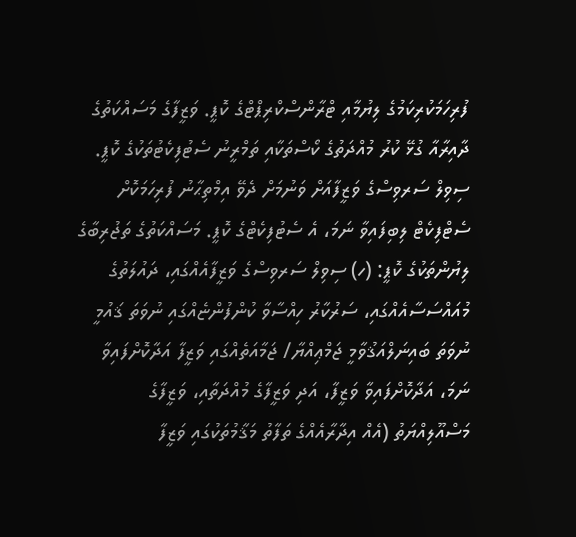ފުރިހަމަކުރިކަމުގެ ލިޔުމާއި ޓްރާންސްކްރިޕްޓްގެ ކޮޕީ. ވަޒީފާގެ މަސައްކަތުގެ ދާއިރާއާ ގުޅޭ ކުރު މުއްދަތުގެ ކޯސްތަކާއި ތަމްރީނު ސެޓުފިކެޓުތަކުގެ ކޮޕީ. ސިވިލް ސަރވިސްގެ ވަޒީފާއަށް ވަނުމަށް ދެވޭ އިމްތިޙާނު ފުރިހަމަކޮށް ސެޓްފިކެޓް ލިބިފައިވާ ނަމަ، އެ ސެޓުފިކެޓްގެ ކޮޕީ. މަސައްކަތުގެ ތަޖުރިބާގެ ލިޔުންތަކުގެ ކޮޕީ: (ހ) ސިވިލް ސަރވިސްގެ ވަޒީފާއެއްގައި، ދައުލަތުގެ މުއައްސަސާއެއްގައި، ސަރުކާރު ހިއްސާވާ ކުންފުންޏެއްގައި ނުވަތަ ޤައުމީ ނުވަތަ ބައިނަލްއަޤުވާމީ ޖަމްޢިއްޔާ/ ޖަމާއަތެއްގައި ވަޒީފާ އަދާކޮށްފައިވާ ނަމަ، އަދާކޮށްފައިވާ ވަޒީފާ، އަދި ވަޒީފާގެ މުއްދަތާއި، ވަޒީފާގެ މަސްއޫލިއްޔަތު (އެއް އިދާރާއެއްގެ ތަފާތު މަޤާމުތަކުގައި ވަޒީފާ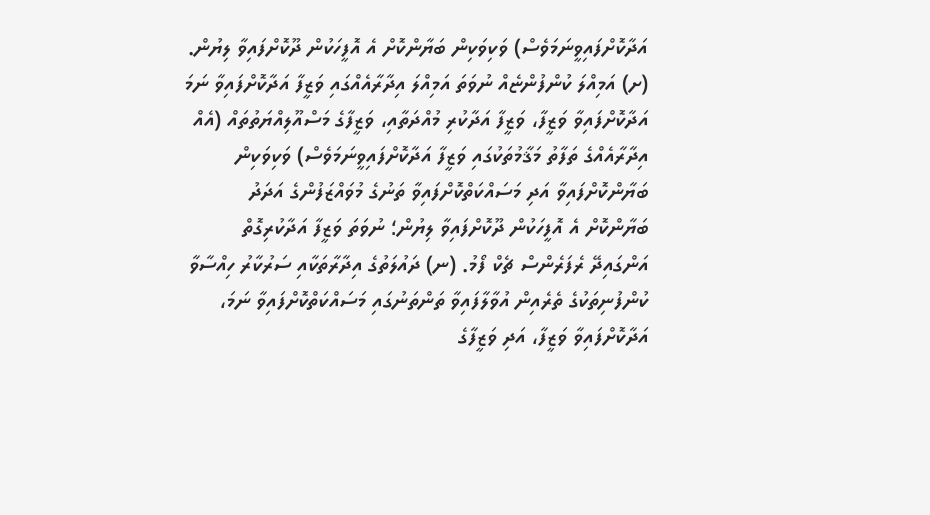އަދާކޮށްފައިވީނަމަވެސް) ވަކިވަކިން ބަޔާންކޮށް އެ އޮފީހަކުން ދޫކޮށްފައިވާ ލިޔުން. (ށ) އަމިއްލަ ކުންފުންޏެއް ނުވަތަ އަމިއްލަ އިދާރާއެއްގައި ވަޒީފާ އަދާކޮށްފައިވާ ނަމަ އަދާކޮށްފައިވާ ވަޒީފާ، ވަޒީފާ އަދާކުރި މުއްދަތާއި، ވަޒީފާގެ މަސްއޫލިއްޔަތުތައް (އެއް އިދާރާއެއްގެ ތަފާތު މަޤާމުތަކުގައި ވަޒީފާ އަދާކޮށްފައިވީނަމަވެސް) ވަކިވަކިން ބަޔާންކޮށްފައިވާ އަދި މަސައްކަތްކޮށްފައިވާ ތަނުގެ މުވައްޒަފުންގެ އަދަދު ބަޔާންކޮށް އެ އޮފީހަކުން ދޫކޮށްފައިވާ ލިޔުން؛ ނުވަތަ ވަޒީފާ އަދާކުރިގޮތް އަންގައިދޭ ރެފަރެންސް ޗެކް ފޯމު. (ނ) ދައުލަތުގެ އިދާރާތަކާއި ސަރުކާރު ހިއްސާވާ ކުންފުނިތަކުގެ ތެރެއިން އުވާލާފައިވާ ތަންތަނުގައި މަސައްކަތްކޮށްފައިވާ ނަމަ، އަދާކޮށްފައިވާ ވަޒީފާ، އަދި ވަޒީފާގެ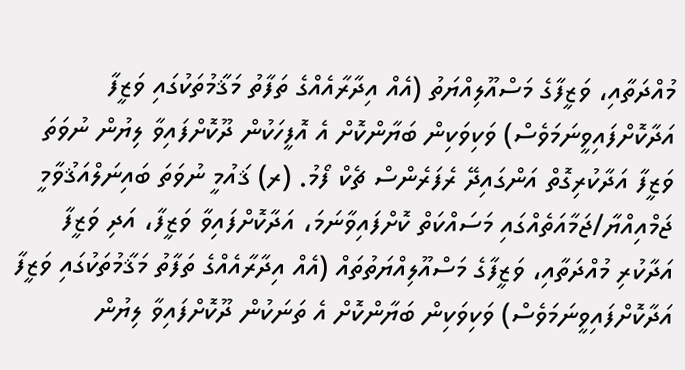މުއްދަތާއި، ވަޒީފާގެ މަސްއޫލިއްޔަތު (އެއް އިދާރާއެއްގެ ތަފާތު މަޤާމުތަކުގައި ވަޒީފާ އަދާކޮށްފައިވީނަމަވެސް) ވަކިވަކިން ބަޔާންކޮށް އެ އޮފީހަކުން ދޫކޮށްފައިވާ ލިޔުން ނުވަތަ ވަޒީފާ އަދާކުރިގޮތް އަންގައިދޭ ރެފަރެންސް ޗެކް ފޯމު. (ރ) ޤައުމީ ނުވަތަ ބައިނަލްއަޤުވާމީ ޖަމްއިއްޔާ/ޖަމާއަތެއްގައި މަސައްކަތް ކޮށްފައިވާނަމަ، އަދާކޮށްފައިވާ ވަޒީފާ، އަދި ވަޒީފާ އަދާކުރި މުއްދަތާއި، ވަޒީފާގެ މަސްއޫލިއްޔަތުތައް (އެއް އިދާރާއެއްގެ ތަފާތު މަޤާމުތަކުގައި ވަޒީފާ އަދާކޮށްފައިވީނަމަވެސް) ވަކިވަކިން ބަޔާންކޮށް އެ ތަނަކުން ދޫކޮށްފައިވާ ލިޔުން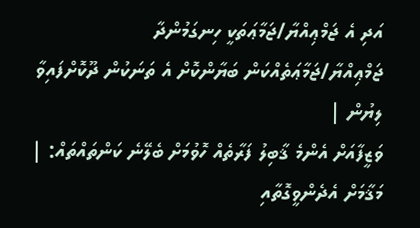އަދި އެ ޖަމްޢިއްޔާ/ޖަމާޢަތަކީ ހިނގަމުންދާ ޖަމްޢިއްޔާ/ޖަމާޢަތެއްކަން ބަޔާންކޮށް އެ ތަނަކުން ދޫކޮށްފައިވާ ލިޔުން |
ވަޒީފާއަށް އެންމެ ޤާބިލު ފަރާތެއް ހޮވުމަށް ބެލޭނެ ކަންތައްތައް: |
މަޤާމަށް އެދެންވީގޮތާއި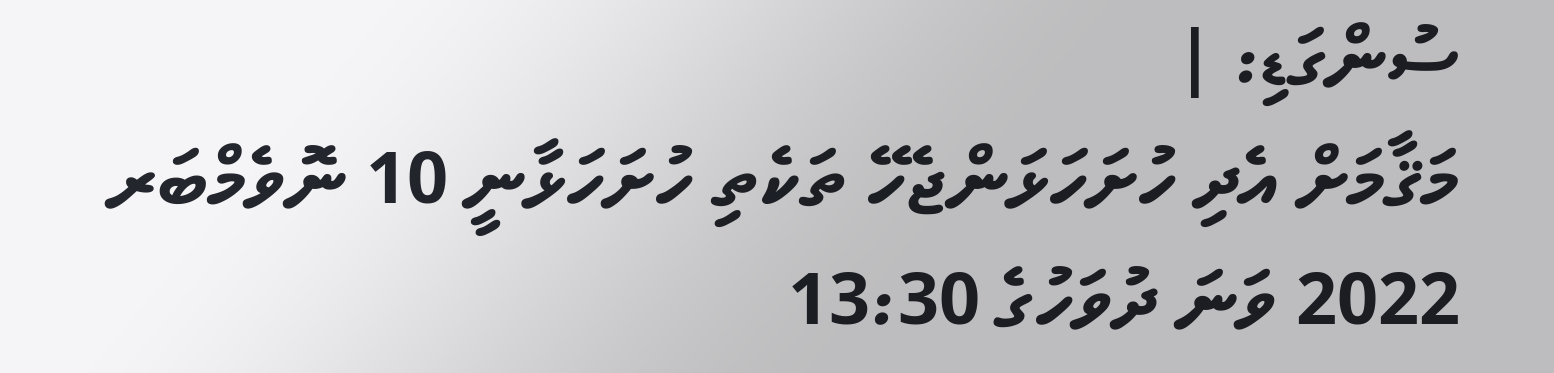ސުންގަޑި: |
މަޤާމަށް އެދި ހުށަހަޅަންޖެހޭ ތަކެތި ހުށަހަޅާނީ 10 ނޮވެމްބަރ 2022 ވަނަ ދުވަހުގެ 13:30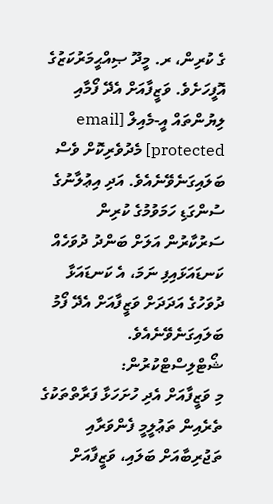ގެ ކުރިން، ރ. މީދޫ ޞިއްޙީމަރުކަޒުގެ އޮފީހަށެވެ. ވަޒީފާއަށް އެދޭ ފޯމާއި ލިޔުންތައް އީ-މެއިލް [email protected] މެދުވެރިކޮށް ވެސް ބަލައިގަނެވޭނެއެވެ. އަދި އިޢުލާނުގެ ސުންގަޑި ހަމަވުމުގެ ކުރިން ސަރުކާރުން އަލަށް ބަންދު ދުވަހެއް ކަނޑައަޅައިފި ނަމަ، އެ ކަނޑައަޅާ ދުވަހުގެ އަދަދަށް ވަޒީފާއަށް އެދޭ ފޯމު ބަލައިގަނެވޭނެއެވެ.
ޝޯޓްލިސްޓްކުރުން:
މި ވަޒީފާއަށް އެދި ހުށަހަޅާ ފަރާތްތަކުގެ ތެރެއިން ތަޢުލީމީ ފެންވަރާއި ތަޖުރިބާއަށް ބަލައި، ވަޒީފާއަށް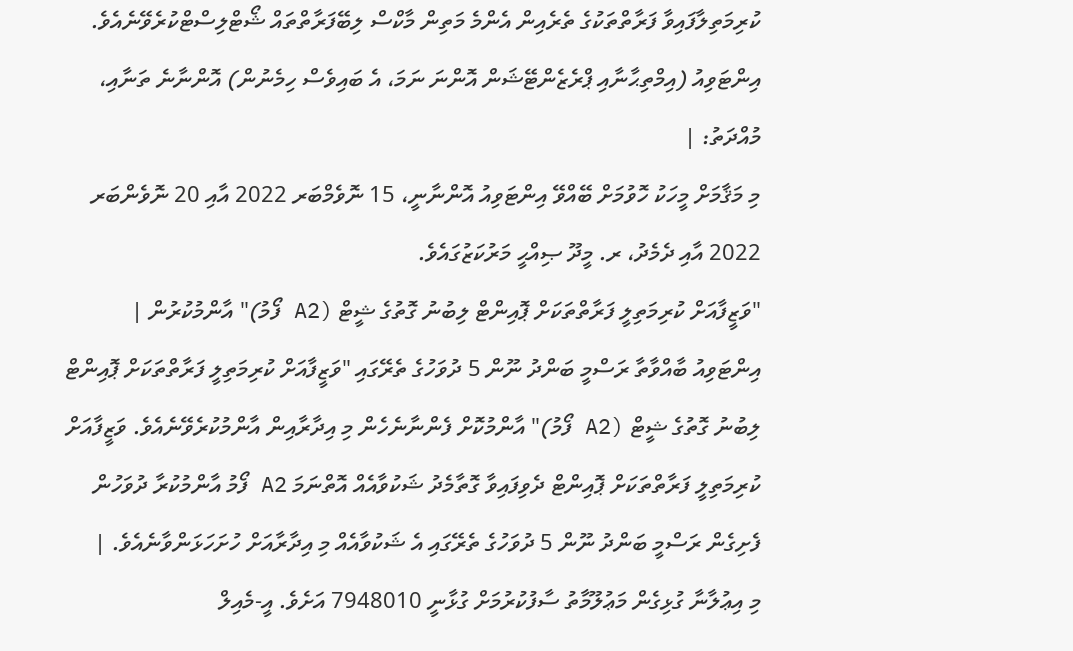ކުރިމަތިލާފައިވާ ފަރާތްތަކުގެ ތެރެއިން އެންމެ މަތިން މާކްސް ލިބޭފަރާތްތައް ޝޯޓްލިސްޓްކުރެވޭނެއެވެ.
އިންޓަވިއު (އިމްތިޙާނާއި ޕްރެޒެންޓޭޝަން އޮންނަ ނަމަ، އެ ބައިވެސް ހިމެނުން) އޮންނާނެ ތަނާއި، މުއްދަތު: |
މި މަޤާމަށް މީހަކު ހޮވުމަށް ބޭއްވޭ އިންޓަވިއު އޮންނާނީ، 15 ނޮވެމްބަރ 2022 އާއި 20 ނޮވެންބަރ 2022 އާއި ދެމެދު، ރ. މީދޫ ޞިއްޙީ މަރުކަޒުގައެވެ.
"ވަޒީފާއަށް ކުރިމަތިލީ ފަރާތްތަކަށް ޕޮއިންޓް ލިބުނު ގޮތުގެ ޝީޓް (A2 ފޯމު)" އާންމުކުރުން |
އިންޓަވިއު ބާއްވާތާ ރަސްމީ ބަންދު ނޫން 5 ދުވަހުގެ ތެރޭގައި "ވަޒީފާއަށް ކުރިމަތިލީ ފަރާތްތަކަށް ޕޮއިންޓް ލިބުނު ގޮތުގެ ޝީޓް (A2 ފޯމު)" އާންމުކޮށް ފެންނާނެހެން މި އިދާރާއިން އާންމުކުރެވޭނެއެވެ. ވަޒީފާއަށް ކުރިމަތިލީ ފަރާތްތަކަށް ޕޮއިންޓް ދެވިފައިވާ ގޮތާމެދު ޝަކުވާއެއް އޮތްނަމަ A2 ފޯމު އާންމުކުރާ ދުވަހުން ފެށިގެން ރަސްމީ ބަންދު ނޫން 5 ދުވަހުގެ ތެރޭގައި އެ ޝަކުވާއެއް މި އިދާރާއަށް ހުށަހަޅަންވާނެއެވެ. |
މި އިޢުލާނާ ގުޅިގެން މަޢުލޫމާތު ސާފުކުރުމަށް ގުޅާނީ 7948010 އަށެވެ. އީ-މެއިލް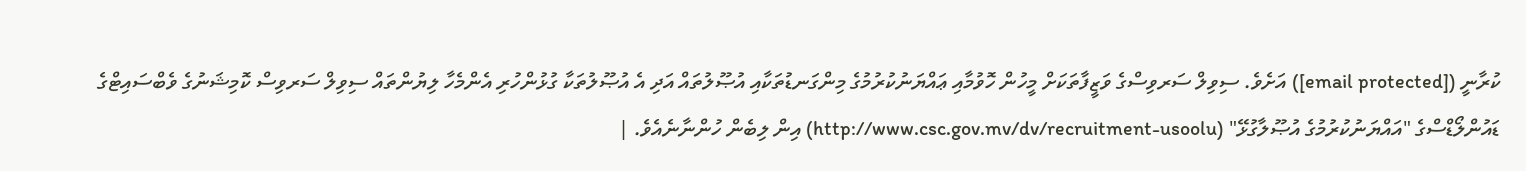ކުރާނީ ([email protected]) އަށެވެ. ސިވިލް ސަރވިސްގެ ވަޒީފާތަކަށް މީހުން ހޮވުމާއި ޢައްޔަނުކުރުމުގެ މިންގަނޑުތަކާއި އުޞޫލުތައް އަދި އެ އުޞޫލުތަކާ ގުޅުންހުރި އެންމެހާ ލިޔުންތައް ސިވިލް ސަރވިސް ކޮމިޝަނުގެ ވެބްސައިޓްގެ ޑައުންލޯޑްސްގެ "އައްޔަނުކުރުމުގެ އުޞޫލާގުޅޭ" (http://www.csc.gov.mv/dv/recruitment-usoolu) އިން ލިބެން ހުންނާނެއެވެ. |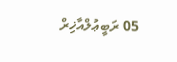05 ރަބީޢުލްއާޚިރް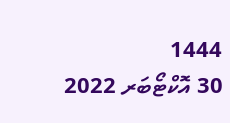1444
30 އޮކްޓޯބަރ 2022